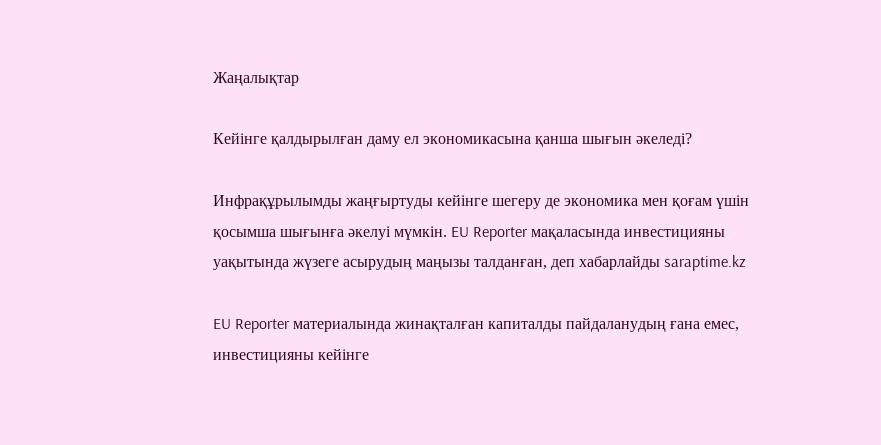Жаңалықтар

Кейінге қалдырылған даму ел экономикасына қанша шығын әкеледі?

Инфрақұрылымды жаңғыртуды кейінге шегеру де экономика мен қоғам үшін қосымша шығынға әкелуі мүмкін. EU Reporter мақаласында инвестицияны уақытында жүзеге асырудың маңызы талданған, деп хабарлайды saraptime.kz

EU Reporter материалында жинақталған капиталды пайдаланудың ғана емес, инвестицияны кейінге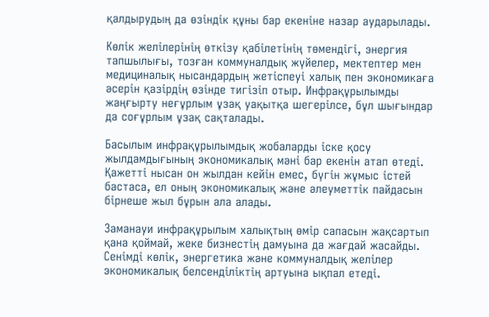қалдырудың да өзіндік құны бар екеніне назар аударылады.

Көлік желілерінің өткізу қабілетінің төмендігі, энергия тапшылығы, тозған коммуналдық жүйелер, мектептер мен медициналық нысандардың жетіспеуі халық пен экономикаға әсерін қазірдің өзінде тигізіп отыр. Инфрақұрылымды жаңғырту неғұрлым ұзақ уақытқа шегерілсе, бұл шығындар да соғұрлым ұзақ сақталады.

Басылым инфрақұрылымдық жобаларды іске қосу жылдамдығының экономикалық мәні бар екенін атап өтеді. Қажетті нысан он жылдан кейін емес, бүгін жұмыс істей бастаса, ел оның экономикалық және әлеуметтік пайдасын бірнеше жыл бұрын ала алады.

Заманауи инфрақұрылым халықтың өмір сапасын жақсартып қана қоймай, жеке бизнестің дамуына да жағдай жасайды. Сенімді көлік, энергетика және коммуналдық желілер экономикалық белсенділіктің артуына ықпал етеді.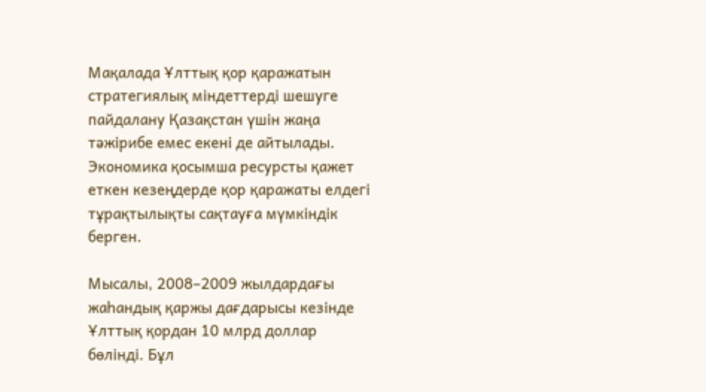Мақалада Ұлттық қор қаражатын стратегиялық міндеттерді шешуге пайдалану Қазақстан үшін жаңа тәжірибе емес екені де айтылады. Экономика қосымша ресурсты қажет еткен кезеңдерде қор қаражаты елдегі тұрақтылықты сақтауға мүмкіндік берген.

Мысалы, 2008–2009 жылдардағы жаһандық қаржы дағдарысы кезінде Ұлттық қордан 10 млрд доллар бөлінді. Бұл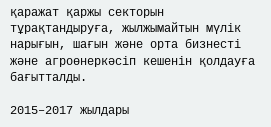қаражат қаржы секторын тұрақтандыруға, жылжымайтын мүлік нарығын, шағын және орта бизнесті және агроөнеркәсіп кешенін қолдауға бағытталды.

2015–2017 жылдары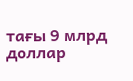тағы 9 млрд доллар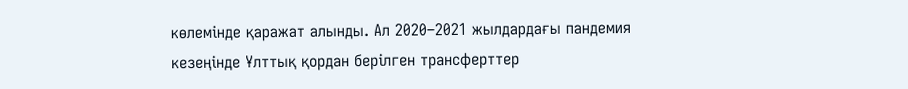көлемінде қаражат алынды. Ал 2020–2021 жылдардағы пандемия кезеңінде Ұлттық қордан берілген трансферттер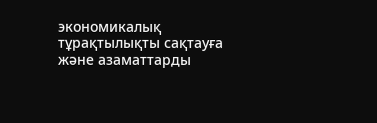экономикалық тұрақтылықты сақтауға және азаматтарды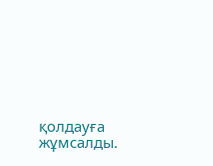қолдауға жұмсалды.